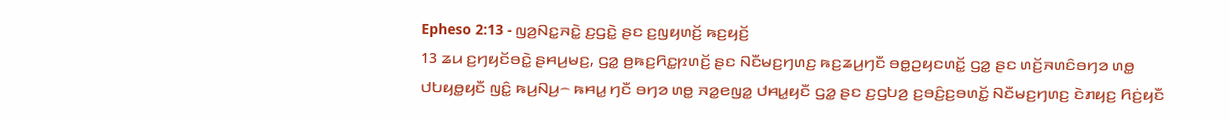Epheso 2:13 - ꤜꤤ꤬ꤡꤢ꤭ꤏꤢꤧ꤭ ꤢ꤬ꤞꤢꤧ꤭ ꤔꤢ ꤢ꤬ꤜꤟꤛꤢꤩ꤬ ꤒꤢ꤬ꤟꤢꤩ꤬
13 ꤘꤣ ꤢ꤬ꤚꤟꤢꤩꤋꤢꤧ꤭ ꤔꤌꤣ꤬ꤗꤢ꤬, ꤞꤤ꤭ ꤥ꤬ꤒꤢ꤬ꤖꤢ꤭ꤐꤛꤢꤩ꤬ ꤔꤢ ꤡꤢꤪꤗꤢ꤬ꤚꤛꤢ꤬ ꤒꤢ꤬ꤘꤣ꤬ꤚꤢꤪ ꤋꤥ꤭ꤑꤟꤢꤛꤢꤩ꤭ ꤞꤤ꤭ ꤔꤢ ꤛꤢꤩ꤬ꤏꤛꤢꤨꤋꤚꤤ ꤛꤥ꤭ ꤓꤝꤟꤥ꤭ꤟꤢꤪ ꤜꤢꤨ꤭ ꤒꤣ꤬ꤡꤣ꤬꤮ ꤒꤌꤣ꤭ ꤚꤢꤪ ꤋꤚꤤ ꤛꤥ꤭ ꤏꤤ꤭ꤕꤜꤤ꤭ ꤓꤌꤣ꤭ꤟꤢꤪ ꤞꤤ꤭ ꤔꤢ ꤢ꤬ꤞꤝꤤ꤬ ꤢ꤬ꤋꤢꤨ꤬ꤢ꤬ꤋꤛꤢꤩ꤭ ꤡꤢꤪꤗꤢ꤬ꤚꤛꤢ꤬ ꤢꤧꤊꤟꤢ꤬ ꤖꤢꤦ꤬ꤟꤢꤪ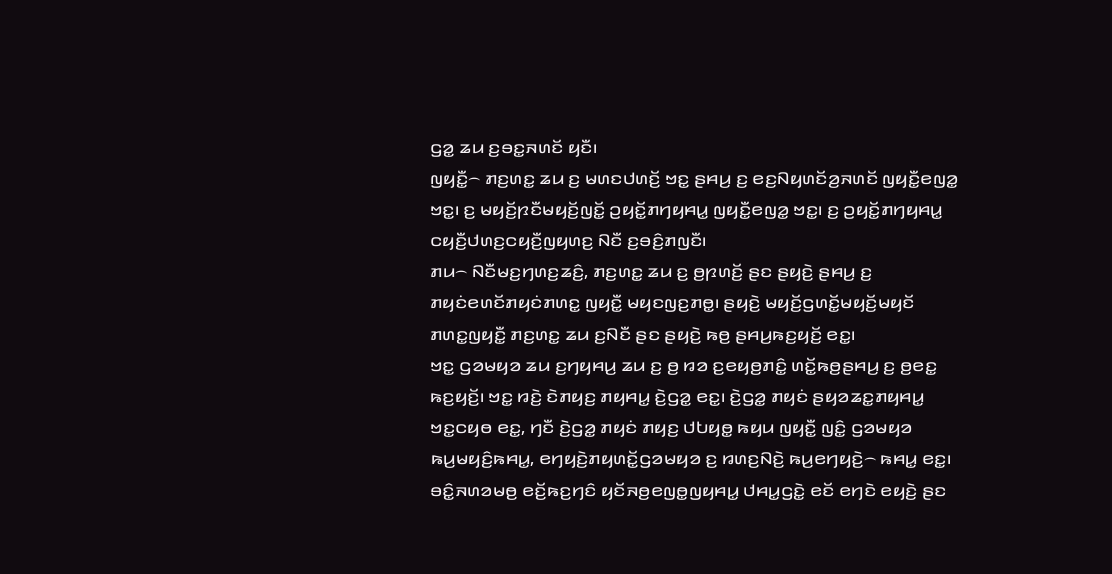ꤞꤤ꤭ ꤘꤣ ꤢ꤬ꤋꤢ꤭ꤏꤛꤢꤩ ꤟꤢꤪ꤯
ꤜꤟꤢꤪ꤭꤮ ꤊꤢ꤬ꤛꤢ꤭ ꤘꤣ ꤢ꤬ ꤗꤛꤢꤓꤛꤢꤩ꤬ ꤠꤢ꤭ ꤔꤌꤣ꤬ ꤢ꤬ ꤕꤢ꤬ꤡꤟꤛꤢꤩꤤ꤬ꤏꤛꤢꤩ ꤜꤟꤢꤪ꤭ꤕꤜꤤ꤭ ꤠꤢ꤭꤯ ꤢ꤬ ꤗꤟꤢꤩ꤬ꤐꤢꤪꤗꤟꤢꤩ꤬ꤜꤢꤩ꤭ ꤑꤟꤢꤩ꤭ꤊꤚꤟꤌꤣ꤭ ꤜꤟꤢꤪ꤭ꤕꤜꤤ꤭ ꤠꤢ꤭꤯ ꤢ꤬ ꤑꤟꤢꤩ꤭ꤊꤚꤟꤌꤣ꤭ ꤍꤟꤢꤪ꤬ꤓꤛꤢ꤬ꤍꤟꤢꤪ꤬ꤜꤟꤛꤢ꤬ ꤡꤢꤪ ꤢ꤬ꤋꤢꤨ꤬ꤊꤜꤢꤪ꤯
ꤊꤣ꤮ ꤡꤢꤪꤗꤢ꤬ꤚꤛꤢ꤬ꤘꤢꤨ꤬, ꤊꤢ꤬ꤛꤢ꤭ ꤘꤣ ꤢ꤬ ꤥ꤬ꤐꤛꤢꤩ꤬ ꤔꤢ ꤔꤟꤢꤧ꤬ ꤔꤌꤣ꤬ ꤢ꤬ ꤊꤟꤢꤦꤕꤛꤢꤩꤊꤟꤢꤦꤊꤛꤢ꤭ ꤜꤟꤢꤪ꤭ ꤗꤟꤢꤜꤢ꤬ꤊꤥ꤭꤯ ꤔꤟꤢꤧ꤬ ꤗꤟꤢꤩ꤬ꤞꤛꤢꤩ꤭ꤗꤟꤢꤩ꤬ꤗꤟꤢꤩ ꤊꤛꤢ꤭ꤜꤟꤢꤪ꤭ ꤊꤢ꤬ꤛꤢ꤭ ꤘꤣ ꤢ꤬ꤡꤢꤪ ꤔꤢ ꤔꤟꤢꤧ꤬ ꤒꤥ꤬ ꤔꤌꤣ꤬ꤒꤢ꤬ꤟꤢꤩ꤬ ꤕꤢ꤭꤯
ꤠꤢ꤭ ꤞꤤꤗꤟꤤ ꤘꤣ ꤢ꤬ꤚꤟꤌꤣ꤬ ꤘꤣ ꤢ꤬ ꤥ꤬ ꤙꤤ ꤢ꤬ꤕꤟꤥ꤬ꤊꤢꤨ꤭ ꤛꤢꤩ꤭ꤒꤥ꤬ꤔꤌꤣ꤬ ꤢ꤬ ꤥ꤬ꤕꤢ꤭ ꤒꤢ꤬ꤟꤢꤩ꤬꤯ ꤠꤢ꤭ ꤙꤢꤧ꤬ ꤢꤧꤊꤟꤢ꤬ ꤊꤟꤌꤣ꤭ ꤢꤧ꤬ꤞꤤ꤭ ꤕꤢ꤭꤯ ꤢꤧ꤬ꤞꤤ꤭ ꤊꤟꤢꤦ ꤔꤟꤤꤘꤢ꤭ꤊꤟꤌꤣ꤭ ꤠꤢ꤭ꤍꤟꤥ ꤕꤢ꤭, ꤚꤢꤪ ꤢꤧ꤬ꤞꤤ꤭ ꤊꤟꤢꤦ ꤊꤟꤢ꤬ ꤓꤝꤟꤥ꤭ ꤒꤟꤣ ꤜꤟꤢꤪ꤭ ꤜꤢꤨ꤭ ꤞꤤꤗꤟꤤ ꤒꤣ꤬ꤗꤟꤢꤨ꤬ꤒꤌꤣ꤭, ꤕꤚꤟꤢꤧ꤬ꤊꤟꤛꤢꤩ꤭ꤞꤤꤗꤟꤤ ꤢ꤬ ꤙꤛꤢ꤬ꤡꤢꤧ꤬ ꤒꤣ꤬ꤕꤚꤟꤢꤧ꤬꤮ ꤒꤌꤣ꤭ ꤕꤢ꤭꤯
ꤋꤢꤨ꤭ꤏꤛꤤꤗꤥ꤬ ꤕꤢꤩ꤬ꤒꤢ꤬ꤚꤢꤨ ꤟꤢꤩꤏꤥ꤬ꤕꤜꤥ꤭ꤜꤟꤌꤣ꤭ ꤓꤌꤣ꤭ꤞꤢꤧ꤭ ꤕꤢꤩ ꤕꤚꤢꤧ ꤕꤟꤢꤧ꤬ ꤔꤢ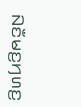ꤡꤢꤪꤗꤢ꤬ꤚꤛꤢ꤬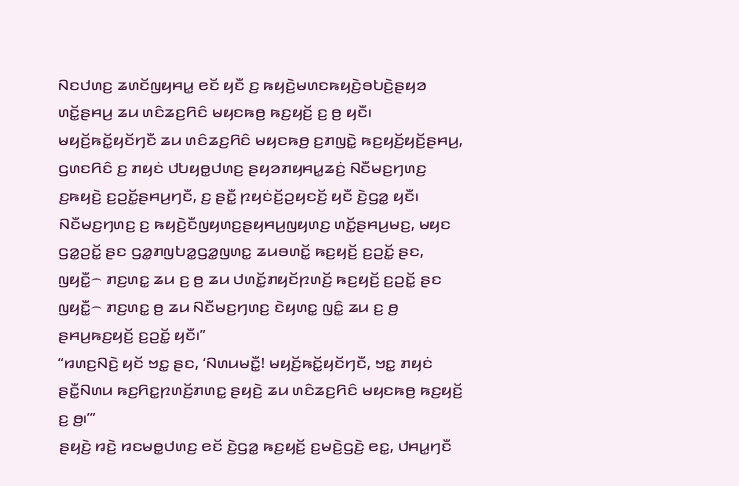ꤡꤢꤓꤛꤢ꤬ ꤘꤛꤢꤩꤜꤟꤌꤣ꤭ ꤕꤢꤩ ꤟꤢꤪ ꤢ꤬ ꤒꤟꤢꤧ꤬ꤗꤛꤢꤒꤟꤢꤧ꤬ꤋꤝꤢꤧ꤬ꤔꤟꤤ ꤛꤢꤩ꤭ꤔꤌꤣ꤬ ꤘꤣ ꤛꤢꤨꤘꤢ꤬ꤖꤢꤨ ꤗꤟꤢꤒꤥ꤬ ꤒꤢ꤬ꤟꤢꤩ꤬ ꤢ꤬ ꤥ꤬ ꤟꤢꤪ꤯ ꤗꤟꤢꤩ꤬ꤒꤢꤩ꤭ꤟꤢꤩꤚꤢꤪ ꤘꤣ ꤛꤢꤨꤘꤢ꤬ꤖꤢꤨ ꤗꤟꤢꤒꤥ꤬ ꤢ꤬ꤊꤜꤢꤧ꤭ ꤒꤢ꤬ꤟꤢꤩ꤬ꤟꤢꤩ꤬ꤔꤌꤣ꤬, ꤞꤛꤢꤖꤢꤨ ꤢ꤬ ꤊꤟꤢꤦ ꤓꤝꤟꤥ꤭ꤓꤛꤢ꤬ ꤔꤟꤤꤊꤟꤌꤣ꤭ꤘꤢꤦ꤬ ꤡꤢꤪꤗꤢ꤬ꤚꤛꤢ꤬ ꤢ꤬ꤒꤟꤢꤧ꤬ ꤢ꤬ꤑꤢꤩ꤭ꤔꤌꤣ꤬ꤚꤢꤪ, ꤢ꤬ ꤔꤢꤪ꤭ ꤐꤟꤢꤦꤢꤩ꤬ꤑꤟꤢꤢꤩ꤬ ꤟꤢꤪ ꤢꤧ꤬ꤞꤤ꤭ ꤟꤢꤪ꤯
ꤡꤢꤪꤗꤢ꤬ꤚꤛꤢ꤬ ꤢ꤬ ꤒꤟꤢꤧ꤬ꤢꤪꤜꤟꤛꤢ꤬ꤔꤟꤌꤣ꤬ꤜꤟꤛꤢ꤬ ꤛꤢꤩ꤭ꤔꤌꤣ꤬ꤗꤢ꤬, ꤗꤟꤢ ꤞꤤ꤭ꤑꤢꤩ꤭ ꤔꤢ ꤞꤤ꤭ꤊꤜꤝꤤ꤭ꤞꤤ꤭ꤜꤛꤢ꤭ ꤘꤣꤋꤛꤢꤩ꤭ ꤒꤢ꤬ꤟꤢꤩ꤬ ꤢ꤬ꤑꤢꤩ꤭ ꤔꤢ, ꤜꤟꤢꤪ꤭꤮ ꤊꤢ꤬ꤛꤢ꤭ ꤘꤣ ꤢ꤬ ꤥ꤬ ꤘꤣ ꤓꤛꤢꤩ꤭ꤊꤟꤢꤩꤐꤛꤢꤩ꤬ ꤒꤢ꤬ꤟꤢꤩ꤬ ꤢ꤬ꤑꤢꤩ꤭ ꤔꤢ ꤜꤟꤢꤪ꤭꤮ ꤊꤢ꤬ꤛꤢ꤭ ꤥ꤬ ꤘꤣ ꤡꤢꤪꤗꤢ꤬ꤚꤛꤢ꤬ ꤢꤧꤟꤛꤢ꤭ ꤜꤢꤨ꤭ ꤘꤣ ꤢ꤬ ꤥ꤬ ꤔꤌꤣ꤬ꤒꤢ꤬ꤟꤢꤩ꤬ ꤢ꤬ꤑꤢꤩ꤭ ꤟꤢꤪ꤯”
“ꤙꤛꤢ꤬ꤡꤢꤧ꤬ ꤟꤢꤩ ꤠꤢ꤭ ꤔꤢ, ‘ꤡꤛꤣꤗꤢꤪ꤭! ꤗꤟꤢꤩ꤬ꤒꤢꤩ꤭ꤟꤢꤩꤚꤢꤪ, ꤠꤢ꤭ ꤊꤟꤢꤦ ꤔꤢꤪ꤭ꤡꤛꤣ ꤒꤢ꤬ꤖꤢ꤭ꤐꤛꤢꤩ꤬ꤊꤛꤢ꤭ ꤔꤟꤢꤧ꤬ ꤘꤣ ꤛꤢꤨꤘꤢ꤬ꤖꤢꤨ ꤗꤟꤢꤒꤥ꤬ ꤒꤢ꤬ꤟꤢꤩ꤬ ꤢ꤬ ꤥ꤬꤯’”
ꤔꤟꤢꤧ꤬ ꤙꤢꤧ꤬ ꤙꤢꤗꤥ꤭ꤓꤛꤢ꤬ ꤕꤢꤩ ꤢꤧ꤬ꤞꤤ꤭ ꤒꤢ꤬ꤟꤢꤩ꤬ ꤢ꤬ꤗꤢꤧ꤬ꤞꤢꤧ꤬ ꤕꤢ꤭, ꤓꤌꤣ꤭ꤚꤢꤪ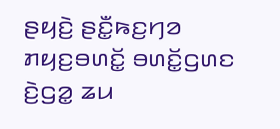ꤔꤟꤢꤧ꤬ ꤔꤢꤪ꤭ꤒꤢ꤬ꤚꤤ ꤊꤟꤢ꤬ꤋꤛꤢꤩ꤭ ꤋꤛꤢꤩ꤭ꤞꤛꤢ ꤢꤧ꤬ꤞꤤ꤭ ꤘꤣ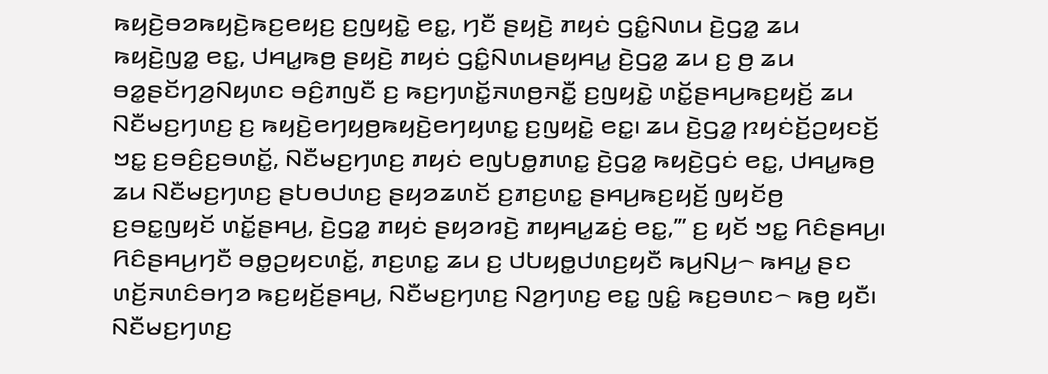ꤒꤟꤢꤧ꤬ꤋꤤꤒꤟꤢꤧ꤬ꤒꤢ꤬ꤕꤟꤢ꤬ ꤢ꤬ꤜꤟꤢꤧ꤭ ꤕꤢ꤭, ꤚꤢꤪ ꤔꤟꤢꤧ꤬ ꤊꤟꤢꤦ ꤞꤢꤨ꤭ꤡꤛꤣ ꤢꤧ꤬ꤞꤤ꤭ ꤘꤣ ꤒꤟꤢꤧ꤬ꤜꤤ꤭ ꤕꤢ꤭, ꤓꤌꤣ꤭ꤒꤥ꤬ ꤔꤟꤢꤧ꤬ ꤊꤟꤢꤦ ꤞꤢꤨ꤭ꤡꤛꤣꤔꤟꤌꤣ꤭ ꤢꤧ꤬ꤞꤤ꤭ ꤘꤣ ꤢ꤬ ꤥ꤬ ꤘꤣ ꤋꤤ꤭ꤔꤢꤩꤚꤤ꤬ꤡꤟꤛꤢ ꤋꤢꤨ꤬ꤊꤜꤢꤪ ꤢ꤬ ꤒꤢ꤬ꤚꤛꤢꤩ꤭ꤏꤛꤥ꤬ꤏꤢꤪ꤭ ꤢ꤬ꤜꤟꤢꤧ꤭ ꤛꤢꤩ꤭ꤔꤌꤣ꤬ꤒꤢ꤬ꤟꤢꤩ꤬ ꤘꤣ ꤡꤢꤪꤗꤢ꤬ꤚꤛꤢ꤬ ꤢ꤬ ꤒꤟꤢꤧ꤬ꤕꤚꤟꤥ꤬ꤒꤟꤢꤧ꤬ꤕꤚꤟꤛꤢ꤭ ꤢ꤬ꤜꤟꤢꤧ꤭ ꤕꤢ꤭꤯ ꤘꤣ ꤢꤧ꤬ꤞꤤ꤭ ꤐꤟꤢꤦꤢꤩ꤬ꤑꤟꤢꤢꤩ꤬ ꤠꤢ꤭ ꤢ꤬ꤋꤢꤨ꤬ꤢ꤬ꤋꤛꤢꤩ꤭, ꤡꤢꤪꤗꤢ꤬ꤚꤛꤢ꤬ ꤊꤟꤢꤦ ꤕꤜꤝꤥ꤭ꤊꤛꤢ꤭ ꤢꤧ꤬ꤞꤤ꤭ ꤒꤟꤢꤧ꤬ꤞꤢꤦ ꤕꤢ꤭, ꤓꤌꤣ꤭ꤒꤥ꤬ ꤘꤣ ꤡꤢꤪꤗꤢ꤬ꤚꤛꤢ꤬ ꤔꤝꤥꤓꤛꤢ꤬ ꤔꤟꤤꤘꤛꤢꤩ ꤢ꤬ꤊꤢ꤬ꤛꤢ꤭ ꤔꤌꤣ꤬ꤒꤢ꤬ꤟꤢꤩ꤬ ꤜꤟꤢꤩꤥ꤬ ꤢ꤬ꤋꤢ꤭ꤜꤟꤢꤩ ꤛꤢꤩ꤭ꤔꤌꤣ꤬, ꤢꤧ꤬ꤞꤤ꤭ ꤊꤟꤢꤦ ꤔꤟꤤꤙꤢꤧ꤬ ꤊꤟꤌꤣ꤭ꤘꤢꤦ꤬ ꤕꤢ꤭,’” ꤢ꤬ ꤟꤢꤩ ꤠꤢ꤭ ꤖꤢꤨꤔꤌꤣ꤬꤯
ꤖꤢꤨꤔꤌꤣ꤬ꤚꤢꤪ ꤋꤥ꤭ꤑꤟꤢꤛꤢꤩ꤭, ꤊꤢ꤬ꤛꤢ꤭ ꤘꤣ ꤢ꤬ ꤓꤝꤟꤥ꤭ꤓꤛꤢ꤬ꤟꤢꤪ ꤒꤣ꤬ꤡꤣ꤬꤮ ꤒꤌꤣ꤭ ꤔꤢ ꤛꤢꤩ꤬ꤏꤛꤢꤨꤋꤚꤤ ꤒꤢ꤬ꤟꤢꤩ꤬ꤔꤌꤣ꤬, ꤡꤢꤪꤗꤢ꤬ꤚꤛꤢ꤬ ꤡꤤ꤬ꤚꤛꤢ꤬ ꤕꤢ꤭ ꤜꤢꤨ꤭ ꤒꤢ꤬ꤋꤛꤢ꤮ ꤒꤥ꤬ ꤟꤢꤪ꤯
ꤡꤢꤪꤗꤢ꤬ꤚꤛꤢ꤬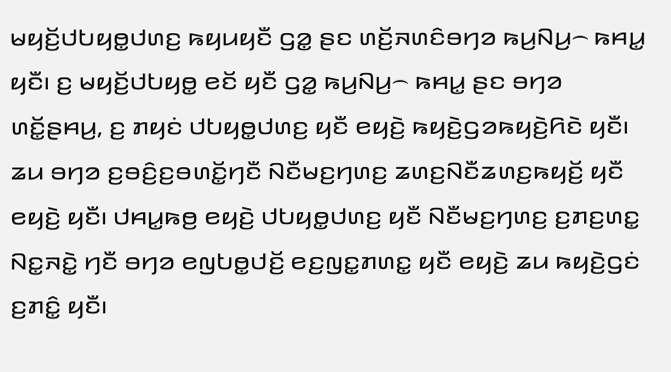ꤗꤟꤢꤩ꤬ꤓꤝꤟꤥ꤭ꤓꤛꤢ꤬ ꤒꤟꤣꤟꤢꤪ ꤞꤤ꤭ ꤔꤢ ꤛꤢꤩ꤬ꤏꤛꤢꤨꤋꤚꤤ ꤒꤣ꤬ꤡꤣ꤬꤮ ꤒꤌꤣ꤭ ꤟꤢꤪ꤯ ꤢ꤬ ꤗꤟꤢꤩ꤬ꤓꤝꤟꤥ꤭ ꤕꤢꤩ ꤟꤢꤪ ꤞꤤ꤭ ꤒꤣ꤬ꤡꤣ꤬꤮ ꤒꤌꤣ꤭ ꤔꤢ ꤋꤚꤤ ꤛꤢꤩ꤭ꤔꤌꤣ꤬, ꤢ꤬ ꤊꤟꤢꤦ ꤓꤝꤟꤥ꤭ꤓꤛꤢ꤬ ꤟꤢꤪ ꤕꤟꤢꤧ꤬ ꤒꤟꤢꤧ꤬ꤞꤤꤒꤟꤢꤧ꤬ꤖꤢꤧ ꤟꤢꤪ꤯ ꤘꤣ ꤋꤚꤤ ꤢ꤬ꤋꤢꤨ꤬ꤢ꤬ꤋꤛꤢꤩ꤭ꤚꤢꤪ ꤡꤢꤪꤗꤢ꤬ꤚꤛꤢ꤬ ꤘꤛꤢ꤬ꤡꤢꤪꤘꤛꤢ꤬ꤒꤟꤢꤩ꤬ ꤟꤢꤪ ꤕꤟꤢꤧ꤬ ꤟꤢꤪ꤯ ꤓꤌꤣ꤭ꤒꤥ꤬ ꤕꤟꤢꤧ꤬ ꤓꤝꤟꤥ꤭ꤓꤛꤢ꤬ ꤟꤢꤪ ꤡꤢꤪꤗꤢ꤬ꤚꤛꤢ꤬ ꤢ꤬ꤊꤢ꤬ꤛꤢ꤭ ꤡꤢ꤭ꤏꤢꤧ꤭ ꤚꤢꤪ ꤋꤚꤤ ꤕꤜꤝꤥ꤭ꤓꤢꤩ꤬ ꤕꤢ꤬ꤜꤢ꤭ꤊꤛꤢ꤭ ꤟꤢꤪ ꤕꤟꤢꤧ꤬ ꤘꤣ ꤒꤟꤢꤧ꤬ꤞꤢꤦ ꤢ꤬ꤊꤢꤨ꤭ ꤟꤢꤪ꤯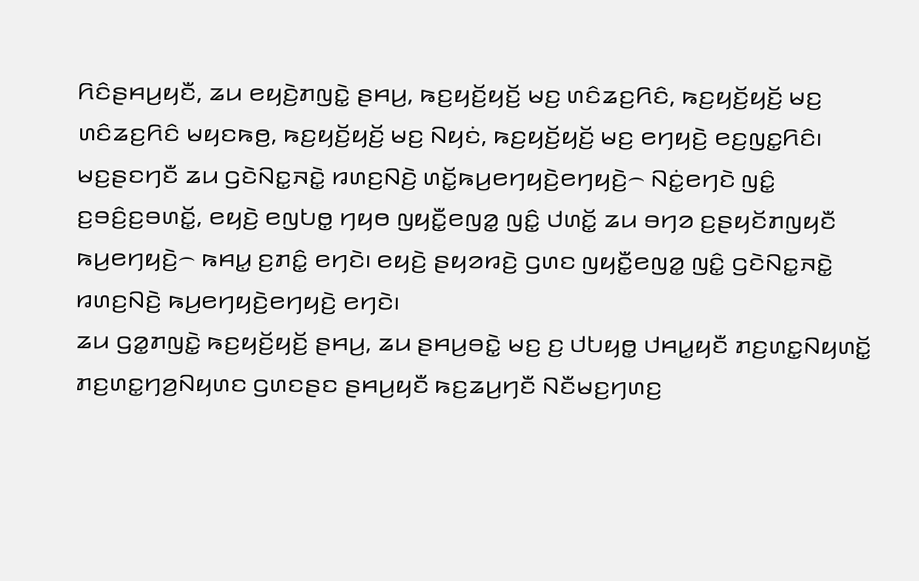ꤖꤢꤨꤔꤌꤣ꤬ꤟꤢꤪ, ꤘꤣ ꤕꤟꤢꤧ꤬ꤊꤜꤢꤧ꤭ ꤔꤌꤣ꤬, ꤒꤢ꤬ꤟꤢꤩ꤬ꤟꤢꤩ꤬ ꤗꤢ꤬ ꤛꤢꤨꤘꤢ꤬ꤖꤢꤨ, ꤒꤢ꤬ꤟꤢꤩ꤬ꤟꤢꤩ꤬ ꤗꤢ꤬ ꤛꤢꤨꤘꤢ꤬ꤖꤢꤨ ꤗꤟꤢꤒꤥ꤬, ꤒꤢ꤬ꤟꤢꤩ꤬ꤟꤢꤩ꤬ ꤗꤢ꤬ ꤡꤟꤢꤦ, ꤒꤢ꤬ꤟꤢꤩ꤬ꤟꤢꤩ꤬ ꤗꤢ꤬ ꤕꤚꤟꤢꤧ꤬ ꤕꤢ꤬ꤜꤢ꤭ꤖꤢꤨ꤯ ꤗꤢ꤬ꤔꤢꤚꤢꤪ ꤘꤣ ꤞꤢꤧꤡꤢ꤭ꤏꤢꤧ꤭ ꤙꤛꤢ꤬ꤡꤢꤧ꤬ ꤛꤢꤩ꤭ꤒꤣ꤬ꤕꤚꤟꤢꤧ꤬ꤕꤚꤟꤢꤧ꤬꤮ ꤡꤢꤦ꤭ꤕꤚꤢꤧ ꤜꤢꤨ꤭ ꤢ꤬ꤋꤢꤨ꤬ꤢ꤬ꤋꤛꤢꤩ꤭, ꤕꤟꤢꤧ꤬ ꤕꤜꤝꤥ꤭ ꤚꤟꤥ ꤜꤟꤢꤪ꤭ꤕꤜꤤ꤭ ꤜꤢꤨ꤭ ꤓꤛꤢꤩ꤭ ꤘꤣ ꤋꤚꤤ ꤢ꤬ꤔꤟꤢꤩꤊꤜꤟꤢꤪ ꤒꤣ꤬ꤕꤚꤟꤢꤧ꤬꤮ ꤒꤌꤣ꤭ ꤢ꤬ꤊꤢꤨ꤭ ꤕꤚꤢꤧ꤯ ꤕꤟꤢꤧ꤬ ꤔꤟꤤꤙꤢꤧ꤬ ꤞꤛꤢ ꤜꤟꤢꤪ꤭ꤕꤜꤤ꤭ ꤜꤢꤨ꤭ ꤞꤢꤧꤡꤢ꤭ꤏꤢꤧ꤭ ꤙꤛꤢ꤬ꤡꤢꤧ꤬ ꤒꤣ꤬ꤕꤚꤟꤢꤧ꤬ꤕꤚꤟꤢꤧ꤬ ꤕꤚꤢꤧ꤯
ꤘꤣ ꤞꤤ꤭ꤊꤜꤢꤧ꤭ ꤒꤢ꤬ꤟꤢꤩ꤬ꤟꤢꤩ꤬ ꤔꤌꤣ꤬, ꤘꤣ ꤔꤌꤣ꤬ꤋꤢꤧ꤭ ꤗꤢ꤬ ꤢ꤬ ꤓꤝꤟꤥ꤭ ꤓꤌꤣ꤭ꤟꤢꤪ ꤊꤢ꤬ꤛꤢ꤭ꤡꤟꤛꤢꤩ꤭ ꤊꤢ꤬ꤛꤢ꤭ꤚꤤ꤬ꤡꤟꤛꤢ ꤞꤛꤢꤔꤢ ꤔꤌꤣ꤬ꤟꤢꤪ ꤒꤢ꤬ꤘꤣ꤬ꤚꤢꤪ ꤡꤢꤪꤗꤢ꤬ꤚꤛꤢ꤬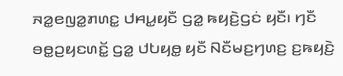ꤏꤤ꤭ꤕꤜꤤ꤭ꤊꤛꤢ꤭ ꤓꤌꤣ꤭ꤟꤢꤪ ꤞꤤ꤭ ꤒꤟꤢꤧ꤬ꤞꤢꤦ ꤟꤢꤪ꤯ ꤚꤢꤪ ꤋꤥ꤭ꤑꤟꤢꤛꤢꤩ꤭ ꤞꤤ꤭ ꤓꤝꤟꤥ꤭ ꤟꤢꤪ ꤡꤢꤪꤗꤢ꤬ꤚꤛꤢ꤬ ꤢ꤬ꤒꤟꤢꤧ꤬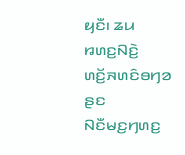ꤟꤢꤪ꤯ ꤘꤣ ꤙꤛꤢ꤬ꤡꤢꤧ꤬ ꤛꤢꤩ꤬ꤏꤛꤢꤨꤋꤚꤤ ꤔꤢ ꤡꤢꤪꤗꤢ꤬ꤚꤛꤢ꤬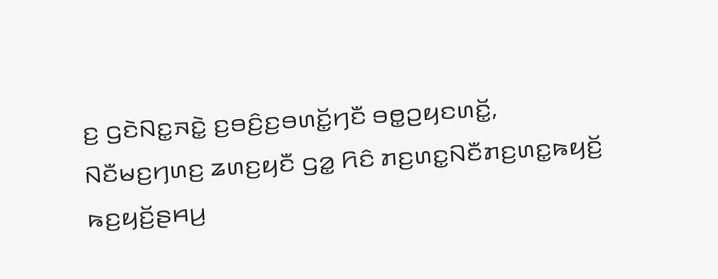ꤢ꤬ ꤞꤢꤧꤡꤢ꤭ꤏꤢꤧ꤭ ꤢ꤬ꤋꤢꤨ꤬ꤢ꤬ꤋꤛꤢꤩ꤭ꤚꤢꤪ ꤋꤥ꤭ꤑꤟꤢꤛꤢꤩ꤭, ꤡꤢꤪꤗꤢ꤬ꤚꤛꤢ꤬ ꤘꤛꤢ꤬ꤟꤢꤪ ꤞꤤ꤭ ꤖꤢꤨ ꤊꤢ꤬ꤛꤢ꤭ꤡꤢꤪꤊꤢ꤬ꤛꤢ꤭ꤒꤟꤢꤩ꤬ ꤒꤢ꤬ꤟꤢꤩ꤬ꤔꤌꤣ꤬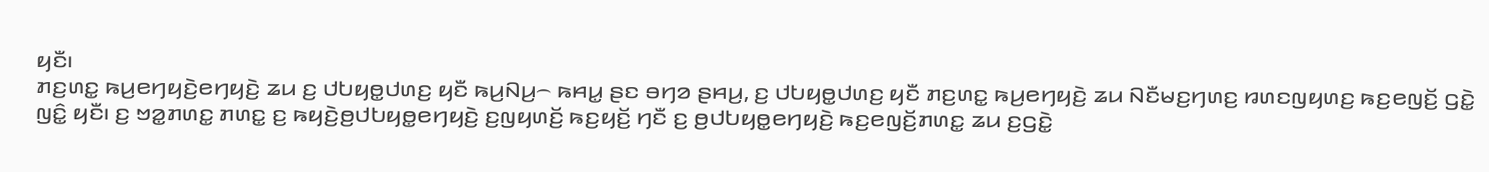ꤟꤢꤪ꤯
ꤊꤢ꤬ꤛꤢ꤭ ꤒꤣ꤬ꤕꤚꤟꤢꤧ꤬ꤕꤚꤟꤢꤧ꤬ ꤘꤣ ꤢ꤬ ꤓꤝꤟꤥ꤭ꤓꤛꤢ꤬ ꤟꤢꤪ ꤒꤣ꤬ꤡꤣ꤬꤮ ꤒꤌꤣ꤭ ꤔꤢ ꤋꤚꤤ ꤔꤌꤣ꤬, ꤢ꤬ ꤓꤝꤟꤥ꤭ꤓꤛꤢ꤬ ꤟꤢꤪ ꤊꤢ꤬ꤛꤢ꤭ ꤒꤣ꤬ꤕꤚꤟꤢꤧ꤬ ꤘꤣ ꤡꤢꤪꤗꤢ꤬ꤚꤛꤢ꤬ ꤙꤛꤢꤜꤟꤛꤢ꤬ ꤒꤢ꤬ꤕꤜꤢꤩ꤬ ꤞꤢꤧ꤭ ꤜꤢꤨ꤭ ꤟꤢꤪ꤯ ꤢ꤬ ꤠꤤ꤭ꤊꤛꤢ꤭ ꤊꤛꤢ꤭ ꤢ꤬ ꤒꤟꤢꤧ꤬ꤥ꤬ꤓꤝꤟꤥ꤭ꤕꤚꤟꤢꤧ꤬ ꤢ꤬ꤜꤟꤛꤢꤩ꤬ ꤒꤢ꤬ꤟꤢꤩ꤬ ꤚꤢꤪ ꤢ꤬ ꤥ꤬ꤓꤝꤟꤥ꤭ꤕꤚꤟꤢꤧ꤬ ꤒꤢ꤬ꤕꤜꤢꤩ꤬ꤊꤛꤢ꤭ ꤘꤣ ꤢ꤬ꤞꤢꤧ꤭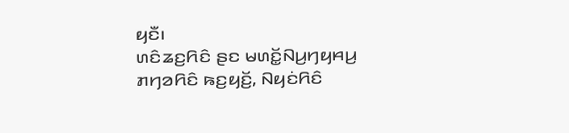ꤟꤢꤪ꤯
ꤛꤢꤨꤘꤢ꤬ꤖꤢꤨ ꤔꤢ ꤗꤛꤢꤩ꤭ꤡꤣ꤬ꤚꤟꤌꤣ꤬ ꤊꤚꤤꤖꤢꤨ ꤒꤢ꤬ꤟꤢꤩ꤬, ꤡꤟꤢꤦꤖꤢꤨ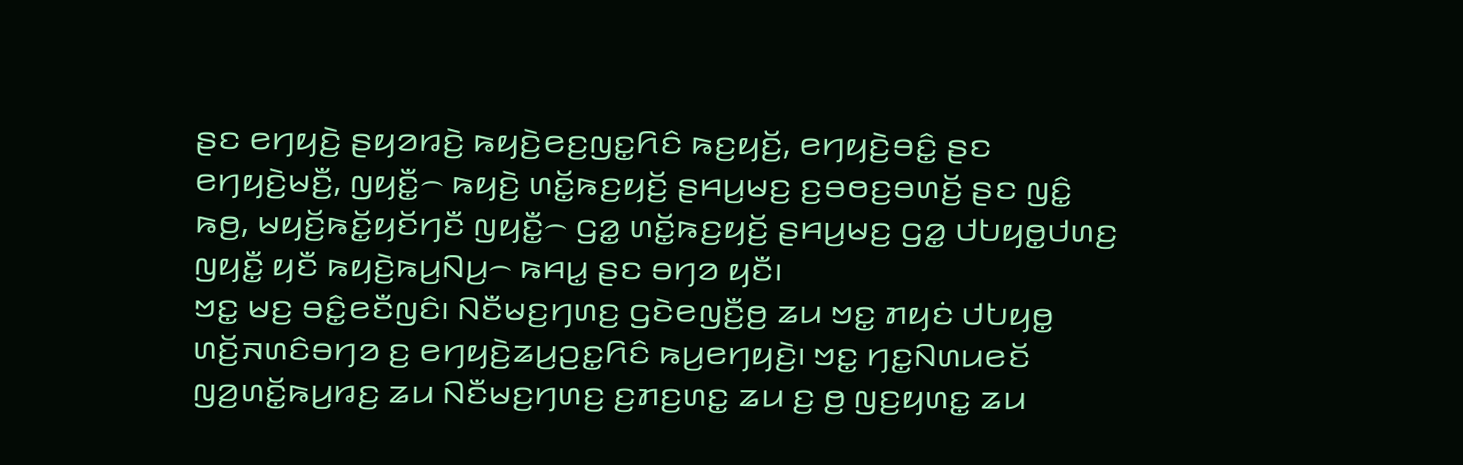ꤔꤢ ꤕꤚꤟꤢꤧ꤬ ꤔꤟꤤꤙꤢꤧ꤬ ꤒꤟꤢꤧ꤬ꤕꤢ꤬ꤜꤢ꤭ꤖꤢꤨ ꤒꤢ꤬ꤟꤢꤩ꤬, ꤕꤚꤟꤢꤧ꤬ꤋꤢꤨ꤭ ꤔꤢ ꤕꤚꤟꤢꤧ꤬ꤗꤢꤪ꤬, ꤜꤟꤢꤪ꤭꤮ ꤒꤟꤢꤧ꤬ ꤛꤢꤩ꤭ꤒꤢ꤬ꤟꤢꤩ꤬ ꤔꤌꤣ꤬ꤗꤢ꤬ ꤢ꤬ꤋꤥꤢ꤬ꤋꤛꤢꤩ꤬ ꤔꤢ ꤜꤢꤨ꤭ ꤒꤥ꤬, ꤗꤟꤢꤩ꤬ꤒꤢꤩ꤭ꤟꤢꤩꤚꤢꤪ ꤜꤟꤢꤪ꤭꤮ ꤞꤤ꤭ ꤛꤢꤩ꤭ꤒꤢ꤬ꤟꤢꤩ꤬ ꤔꤌꤣ꤬ꤗꤢ꤬ ꤞꤤ꤭ ꤓꤝꤟꤥ꤭ꤓꤛꤢ꤬ ꤜꤟꤢꤪ꤭ ꤟꤢꤪ ꤒꤟꤢꤧ꤬ꤒꤣ꤬ꤡꤣ꤬꤮ ꤒꤌꤣ꤭ ꤔꤢ ꤋꤚꤤ ꤟꤢꤪ꤯
ꤠꤢ꤭ ꤗꤢ꤬ ꤋꤢꤨ꤭ꤕꤢꤪꤜꤢꤨ꤯ ꤡꤢꤪꤗꤢ꤬ꤚꤛꤢ꤬ ꤞꤢꤧꤕꤜꤢꤪ꤬ꤥ꤬ ꤘꤣ ꤠꤢ꤭ ꤊꤟꤢꤦ ꤓꤝꤟꤥ꤭ ꤛꤢꤩ꤬ꤏꤛꤢꤨꤋꤚꤤ ꤢ꤬ ꤕꤚꤟꤢꤧ꤬ꤘꤣ꤬ꤑꤢ꤭ꤖꤢꤨ ꤒꤣ꤬ꤕꤚꤟꤢꤧ꤬꤯ ꤠꤢ꤭ ꤚꤢ꤭ꤡꤛꤣꤕꤢꤩ ꤜꤤ꤬ꤛꤢꤩ꤭ꤒꤣ꤬ꤙꤢ꤬ ꤘꤣ ꤡꤢꤪꤗꤢ꤬ꤚꤛꤢ꤬ ꤢ꤬ꤊꤢ꤬ꤛꤢ꤭ ꤘꤣ ꤢ꤬ ꤥ꤬ ꤜꤢ꤬ꤟꤛꤢ꤭ ꤘꤣ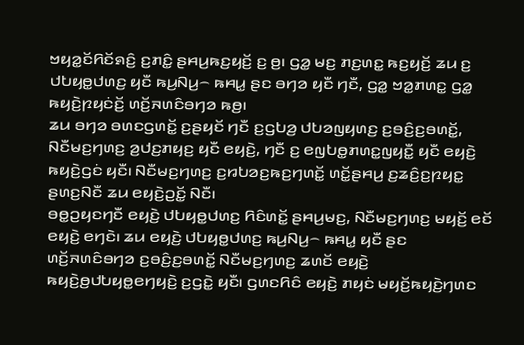ꤠꤟꤤ꤭ꤢꤩꤖꤢꤩꤎꤢꤨ꤬ ꤢ꤬ꤊꤢꤨ꤭ ꤔꤌꤣ꤬ꤒꤢ꤬ꤟꤢꤩ꤬ ꤢ꤬ ꤥ꤬꤯ ꤞꤤ꤭ ꤗꤢ꤬ ꤊꤢ꤬ꤛꤢ꤭ ꤒꤢ꤬ꤟꤢꤩ꤬ ꤘꤣ ꤢ꤬ ꤓꤝꤟꤥ꤭ꤓꤛꤢ꤬ ꤟꤢꤪ ꤒꤣ꤬ꤡꤣ꤬꤮ ꤒꤌꤣ꤭ ꤔꤢ ꤋꤚꤤ ꤟꤢꤪ ꤚꤢꤪ, ꤞꤤ꤭ ꤠꤤ꤭ꤊꤛꤢ꤭ ꤞꤤ꤭ ꤒꤟꤢꤧ꤬ꤐꤟꤢꤦꤢꤩ꤬ ꤛꤢꤩ꤬ꤏꤛꤢꤨꤋꤚꤤ ꤒꤥ꤬꤯
ꤘꤣ ꤋꤚꤤ ꤋꤛꤢꤞꤛꤢꤩ꤭ ꤢ꤬ꤔꤟꤢꤩ ꤚꤢꤪ ꤢ꤬ꤞꤝꤤ꤬ ꤓꤝꤤꤜꤟꤛꤢ꤬ ꤢ꤬ꤋꤢꤨ꤬ꤢ꤬ꤋꤛꤢꤩ꤭, ꤡꤢꤪꤗꤢ꤬ꤚꤛꤢ꤬ ꤤ꤬ꤓꤢ꤬ꤊꤟꤢ꤬ ꤟꤢꤪ ꤕꤟꤢꤧ꤬, ꤚꤢꤪ ꤢ꤬ ꤕꤜꤝꤥ꤭ꤊꤛꤢ꤭ꤜꤟꤢꤪ꤭ ꤟꤢꤪ ꤕꤟꤢꤧ꤬ ꤒꤟꤢꤧ꤬ꤞꤢꤦ ꤟꤢꤪ꤯ ꤡꤢꤪꤗꤢ꤬ꤚꤛꤢ꤬ ꤢ꤬ꤙꤝꤤꤢ꤬ꤒꤢ꤬ꤚꤛꤢꤩ꤭ ꤛꤢꤩ꤭ꤔꤌꤣ꤬ ꤢ꤬ꤘꤢꤨ꤬ꤢ꤬ꤐꤟꤢ꤭ ꤔꤛꤢ꤬ꤡꤢꤪ ꤘꤣ ꤕꤟꤢꤧ꤬ꤑꤢꤩ꤭ ꤡꤢꤪ꤯
ꤋꤥ꤭ꤑꤟꤢꤚꤢꤪ ꤕꤟꤢꤧ꤬ ꤓꤝꤟꤥ꤭ꤓꤛꤢ꤬ ꤖꤢꤨꤛꤢꤩ꤭ ꤔꤌꤣ꤬ꤗꤢ꤬, ꤡꤢꤪꤗꤢ꤬ꤚꤛꤢ꤬ ꤗꤟꤢꤩ꤬ ꤕꤢꤩ ꤕꤟꤢꤧ꤬ ꤕꤚꤢꤧ꤯ ꤘꤣ ꤕꤟꤢꤧ꤬ ꤓꤝꤟꤥ꤭ꤓꤛꤢ꤬ ꤒꤣ꤬ꤡꤣ꤬꤮ ꤒꤌꤣ꤭ ꤟꤢꤪ ꤔꤢ ꤛꤢꤩ꤬ꤏꤛꤢꤨꤋꤚꤤ ꤢ꤬ꤋꤢꤨ꤬ꤢ꤬ꤋꤛꤢꤩ꤭ ꤡꤢꤪꤗꤢ꤬ꤚꤛꤢ꤬ ꤘꤛꤢꤩ ꤕꤟꤢꤧ꤬ ꤒꤟꤢꤧ꤬ꤥ꤬ꤓꤝꤟꤥ꤭ꤕꤚꤟꤢꤧ꤬ ꤢ꤬ꤞꤢꤧ꤭ ꤟꤢꤪ꤯ ꤞꤛꤢꤖꤢꤨ ꤕꤟꤢꤧ꤬ ꤊꤟꤢꤦ ꤗꤟꤢꤩ꤬ꤒꤟꤢꤧ꤬ꤚꤛꤢ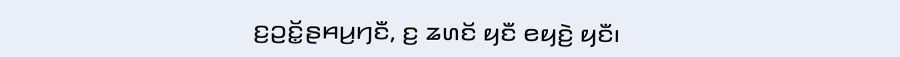ꤢ꤬ꤑꤢꤩ꤭ꤔꤌꤣ꤬ꤚꤢꤪ, ꤢ꤬ ꤘꤛꤢꤩ ꤟꤢꤪ ꤕꤟꤢꤧ꤬ ꤟꤢꤪ꤯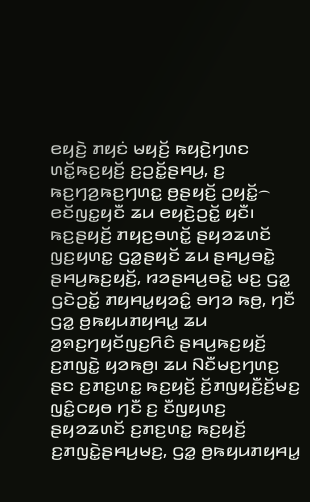ꤕꤟꤢꤧ꤬ ꤊꤟꤢꤦ ꤗꤟꤢꤩ꤬ ꤒꤟꤢꤧ꤬ꤚꤛꤢ ꤛꤢꤩ꤭ꤒꤢ꤬ꤟꤢꤩ꤬ ꤢ꤬ꤑꤢꤩ꤭ꤔꤌꤣ꤬, ꤢ꤬ ꤒꤢ꤬ꤚꤤ꤬ꤒꤢ꤬ꤚꤛꤢ꤭ ꤥ꤬ꤔꤟꤢꤩ꤬ ꤑꤟꤢꤩ꤭꤮ ꤕꤢꤩꤜꤢ꤭ꤟꤢꤪ ꤘꤣ ꤕꤟꤢꤧ꤬ꤑꤢꤩ꤭ ꤟꤢꤪ꤯
ꤒꤢ꤬ꤔꤟꤢꤩ꤬ ꤊꤟꤢ꤬ꤋꤛꤢꤩ꤭ ꤔꤟꤤꤘꤛꤢꤩ ꤜꤢ꤬ꤟꤛꤢ꤭ ꤞꤤ꤭ꤔꤟꤢꤩ ꤘꤣ ꤔꤌꤣ꤬ꤋꤢꤧ꤭ ꤔꤌꤣ꤬ꤒꤢ꤬ꤟꤢꤩ꤬, ꤙꤤꤔꤌꤣ꤬ꤋꤢꤧ꤭ ꤗꤢ꤬ ꤞꤤ꤭ ꤞꤢꤧꤑꤢꤩ꤭ ꤊꤟꤌꤣ꤭ꤟꤤꤢꤨ꤭ ꤋꤚꤤ ꤒꤥ꤬, ꤚꤢꤪ ꤞꤤ꤭ ꤥ꤬ꤒꤟꤣꤊꤟꤌꤣ꤭ ꤘꤣ ꤤ꤬ꤎꤢ꤬ꤚꤟꤢꤩꤜꤢ꤬ꤖꤢꤨ ꤔꤌꤣ꤬ꤒꤢ꤬ꤟꤢꤩ꤬ ꤢ꤬ꤊꤜꤢꤧ꤭ ꤟꤤꤒꤥ꤬꤯ ꤘꤣ ꤡꤢꤪꤗꤢ꤬ꤚꤛꤢ꤬ ꤔꤢ ꤢ꤬ꤊꤢ꤬ꤛꤢ꤭ ꤒꤢ꤬ꤟꤢꤩ꤬ ꤢꤩ꤬ꤊꤜꤟꤢꤪ꤬ꤢꤩ꤬ꤗꤢ꤬ ꤜꤢꤨ꤭ꤍꤟꤥ ꤚꤢꤪ ꤢ꤬ ꤢꤪꤜꤟꤛꤢ꤬ ꤔꤟꤤꤘꤛꤢꤩ ꤢ꤬ꤊꤢ꤬ꤛꤢ꤭ ꤒꤢ꤬ꤟꤢꤩ꤬ ꤢ꤬ꤊꤜꤢꤧ꤭ꤔꤌꤣ꤬ꤗꤢ꤬, ꤞꤤ꤭ ꤥ꤬ꤒꤟꤣꤊꤟꤌꤣ꤭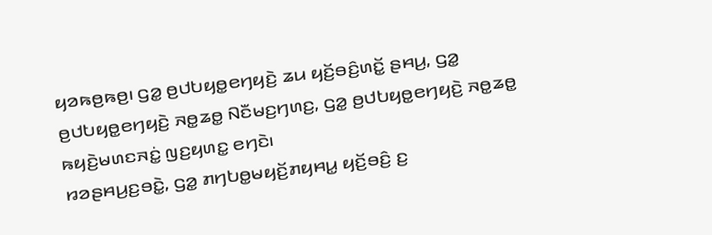ꤟꤤꤒꤥ꤬ꤒꤥ꤬꤯ ꤞꤤ꤭ ꤥ꤬ꤓꤝꤟꤥ꤭ꤕꤚꤟꤢꤧ꤬ ꤘꤣ ꤟꤢꤩ꤬ꤋꤢꤨ꤬ꤛꤢꤩ꤭ ꤔꤌꤣ꤬, ꤞꤤ꤭ ꤥ꤬ꤓꤝꤟꤥ꤭ꤕꤚꤟꤢꤧ꤬ ꤏꤥ꤭ꤘꤥ꤭ ꤡꤢꤪꤗꤢ꤬ꤚꤛꤢ꤬, ꤞꤤ꤭ ꤥ꤬ꤓꤝꤟꤥ꤭ꤕꤚꤟꤢꤧ꤬ ꤏꤥ꤭ꤘꤥ꤭ ꤒꤟꤢꤧ꤬ꤗꤛꤢꤏꤢꤦ꤭ ꤜꤢ꤬ꤟꤛꤢ꤭ ꤕꤚꤢꤧ꤯
ꤙꤤꤔꤌꤣ꤬ꤢ꤬ꤋꤢꤧ꤭, ꤞꤤ꤭ ꤊꤚꤝꤥ꤭ꤗꤟꤢꤩ꤬ꤊꤟꤌꤣ꤭ ꤟꤢꤩ꤬ꤋꤢꤨ꤬ ꤢ꤬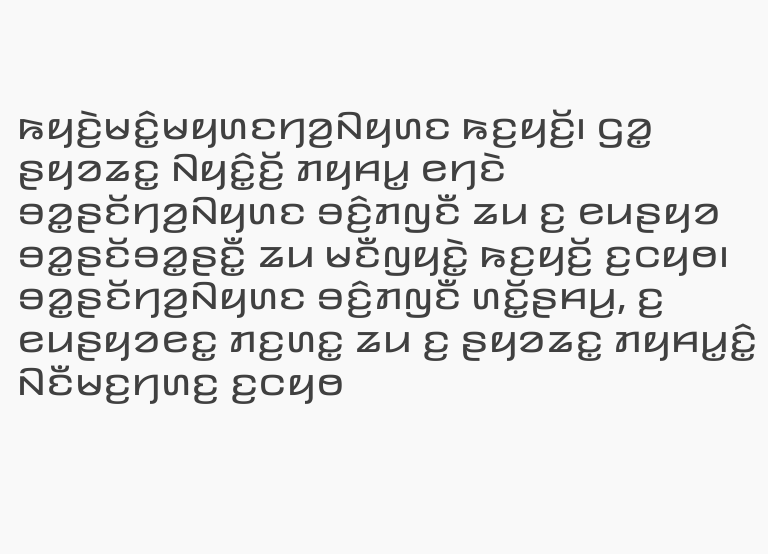ꤒꤟꤢꤧ꤬ꤗꤢꤨ꤭ꤗꤟꤛꤢꤚꤤ꤬ꤡꤟꤛꤢ ꤒꤢ꤬ꤟꤢꤩ꤬꤯ ꤞꤤ꤭ ꤔꤟꤤꤘꤢ꤭ ꤡꤟꤢꤨ꤭ꤢꤩ꤬ ꤊꤟꤌꤣ꤭ ꤕꤚꤢꤧ ꤋꤤ꤭ꤔꤢꤩꤚꤤ꤬ꤡꤟꤛꤢ ꤋꤢꤨ꤬ꤊꤜꤢꤪ ꤘꤣ ꤢ꤬ ꤕꤣꤔꤟꤤ ꤋꤤ꤭ꤔꤢꤩꤋꤤ꤭ꤔꤢꤪ꤭ ꤘꤣ ꤗꤢꤪꤜꤟꤢꤧ꤭ ꤒꤢ꤬ꤟꤢꤩ꤬ ꤢ꤬ꤍꤟꤥ꤯ ꤋꤤ꤭ꤔꤢꤩꤚꤤ꤬ꤡꤟꤛꤢ ꤋꤢꤨ꤬ꤊꤜꤢꤪ ꤛꤢꤩ꤭ꤔꤌꤣ꤬, ꤢ꤬ ꤕꤣꤔꤟꤤꤕꤢ꤭ ꤊꤢ꤬ꤛꤢ꤭ ꤘꤣ ꤢ꤬ ꤔꤟꤤꤘꤢ꤭ ꤊꤟꤌꤣ꤭ꤢꤨ꤭ ꤡꤢꤪꤗꤢ꤬ꤚꤛꤢ꤬ ꤢ꤬ꤍꤟꤥ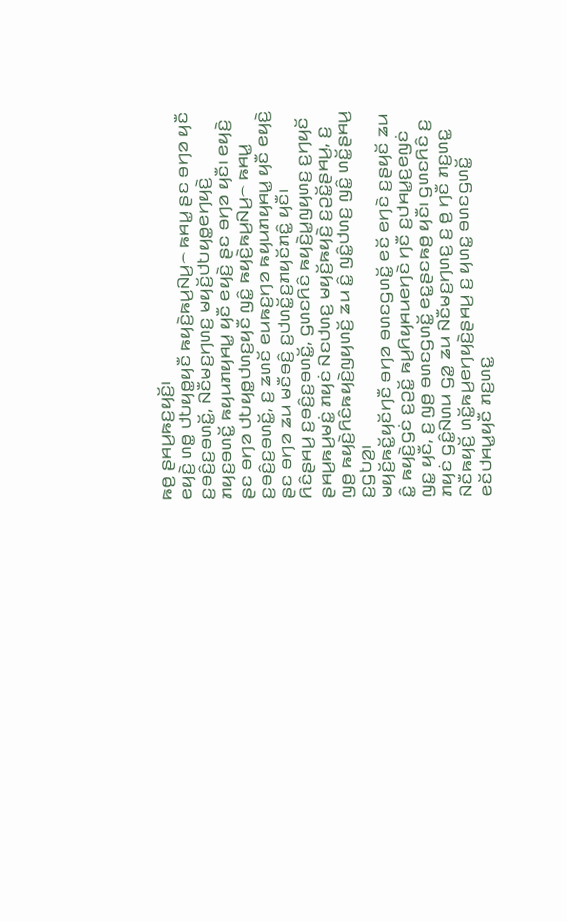ꤒꤥ꤬ ꤔꤌꤣ꤬ꤒꤢ꤬ꤟꤢꤩ꤬꤯
ꤕꤟꤢꤧ꤬ ꤛꤥ꤭ ꤓꤝꤟꤥ꤭ꤟꤢꤪ ꤒꤟꤢꤧ꤬ꤒꤣ꤬ꤡꤣ꤬꤮ ꤒꤌꤣ꤭ ꤔꤢ ꤋꤚꤤ ꤟꤢꤪ ꤢ꤬ꤋꤢꤨ꤬ꤢ꤬ꤋꤛꤢꤩ꤭, ꤡꤢꤪꤗꤢ꤬ꤚꤛꤢ꤬ ꤗꤟꤢꤩ꤬ꤓꤝꤟꤥ꤭ꤕꤚꤟꤢꤧ꤬ ꤊꤟꤢ꤬ꤋꤛꤢꤩ꤭ ꤒꤟꤣꤊꤟꤌꤣ꤭ ꤟꤢꤪ ꤕꤟꤢꤧ꤬ ꤔꤢ ꤋꤚꤤ ꤟꤢꤪ꤯ ꤕꤟꤢꤧ꤬ ꤔꤢ ꤋꤚꤤ ꤓꤝꤟꤥ꤭ꤓꤛꤢ꤬ꤟꤢꤪ ꤜꤢꤨ꤭ ꤒꤟꤢꤧ꤬ꤒꤣ꤬ꤡꤣ꤬꤮ ꤒꤌꤣ꤭ ꤢ꤬ꤋꤢꤨ꤬ꤢ꤬ꤋꤛꤢꤩ꤭, ꤢ꤬ ꤘꤛꤢꤩ ꤕꤣꤒꤢ꤬ꤚꤤ ꤒꤟꤣꤊꤟꤌꤣ꤭ ꤟꤢꤪ ꤕꤟꤢꤧ꤬ ꤔꤢ ꤋꤚꤤ ꤘꤣ ꤗꤢꤪꤋꤢꤨ꤬ ꤢ꤬ꤓꤛꤢꤩ꤭ꤢ꤬ꤊꤟꤢꤩꤊꤢꤨ꤭ ꤟꤢꤪ꤯
ꤖꤢꤨꤔꤌꤣ꤬ ꤢ꤬ꤋꤢꤨ꤬ꤢ꤬ꤋꤛꤢꤩ꤭, ꤞꤛꤢꤖꤢꤨ ꤒꤟꤢꤧ꤬ꤣ꤭ꤜꤟꤛꤢ꤬ ꤢ꤬ꤚꤟꤢꤩ ꤔꤌꤣ꤬ꤒꤣ꤬ꤗꤢꤦ꤭ ꤊꤟꤢꤦ ꤡꤢꤓꤛꤢ꤬ ꤗꤟꤢꤩ꤬ꤒꤟꤢꤧ꤬ ꤢ꤬ꤑꤢꤩ꤭ꤔꤌꤣ꤬, ꤢ꤬ ꤜꤥ꤬ ꤒꤟꤢꤧ꤬ꤖꤢꤨꤒꤟꤢꤧ꤬ꤜꤟꤛꤢꤩ꤬ ꤘꤣ ꤢꤨ꤭ ꤜꤢꤨ꤭ꤓꤛꤢ꤬ ꤜꤢꤨ꤭ ꤛꤢꤩ꤭ꤔꤌꤣ꤬ ꤢ꤬ꤞꤝꤤ꤬꤯
ꤗꤟꤢꤩ꤬ꤒꤢꤩ꤭ꤟꤢꤩꤚꤢꤪ ꤋꤚꤤ ꤋꤛꤢꤞꤛꤢꤩ꤭ ꤕꤢꤩ ꤕꤚꤢꤧ ꤢ꤬ꤔꤟꤢꤩ ꤘꤣ ꤢꤨ꤭ ꤒꤟꤢꤧ꤬ꤞꤢꤦ ꤢ꤬ꤑꤢꤩ꤭ ꤒꤣ꤬ꤖꤟꤌꤣꤕꤚꤢꤧ ꤚꤢꤪ ꤢ꤬ꤓꤌꤣ꤭ꤢ꤬ꤕꤜꤢꤦ ꤜꤢ꤭ ꤟꤢꤪ, ꤢ꤬ ꤜꤥ꤬ ꤋꤛꤢꤞꤛꤢꤩ꤭ ꤕꤢ꤭ꤔꤢꤒꤥ꤬ ꤟꤢꤪ꤯ ꤞꤛꤢꤖꤢꤨ ꤢ꤬ ꤊꤟꤢꤦ ꤞꤢꤨ꤭ꤡꤛꤣ ꤞꤤ꤭ ꤘꤣ ꤡꤢꤪꤗꤢ꤬ꤚꤛꤢ꤬ ꤢ꤬ ꤥ꤬ ꤚꤢꤪ ꤊꤢ꤬ꤛꤢ꤭ ꤡꤢꤪꤒꤟꤢꤩ꤬ ꤛꤢꤩ꤭ꤒꤣ꤬ꤕꤚꤟꤢꤧ꤬ꤔꤌꤣ꤬ ꤢ꤬ ꤟꤛꤢ꤭ ꤋꤛꤢꤞꤛꤢꤩ꤭ ꤕꤢꤩꤓꤌꤣ꤭ꤟꤢꤪ ꤊꤢ꤬ꤛꤢ꤭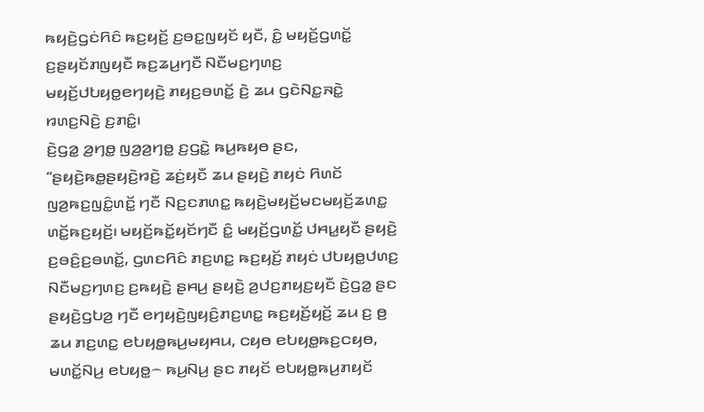ꤒꤟꤢꤧ꤬ꤞꤢꤦꤖꤢꤨ ꤒꤢ꤬ꤟꤢꤩ꤬ ꤢ꤬ꤋꤢ꤭ꤜꤟꤢꤩ ꤟꤢꤪ, ꤢꤨ꤭ ꤗꤟꤢꤩ꤬ꤞꤛꤢꤩ꤭ ꤢ꤬ꤔꤟꤢꤩꤊꤜꤟꤢꤪ ꤒꤢ꤬ꤘꤣ꤬ꤚꤢꤪ ꤡꤢꤪꤗꤢ꤬ꤚꤛꤢ꤬ ꤗꤟꤢꤩ꤬ꤓꤝꤟꤥ꤭ꤕꤚꤟꤢꤧ꤬ ꤊꤟꤢ꤬ꤋꤛꤢꤩ꤭ ꤢꤧ꤬ ꤘꤣ ꤞꤢꤧꤡꤢ꤭ꤏꤢꤧ꤭ ꤙꤛꤢ꤬ꤡꤢꤧ꤬ ꤢ꤬ꤊꤢꤨ꤭꤯
ꤢꤧ꤬ꤞꤤ꤭ ꤤ꤬ꤚꤥ꤭ ꤜꤤ꤬ꤤ꤬ꤚꤥ꤭ ꤢ꤬ꤞꤢꤧ꤭ ꤒꤣ꤬ꤒꤟꤥ ꤔꤢ, “ꤔꤟꤢꤧ꤬ꤒꤥ꤭ꤔꤟꤢꤧ꤬ꤙꤢꤧ꤬ ꤘꤢꤦ꤬ꤟꤢꤪ ꤘꤣ ꤔꤟꤢꤧ꤬ ꤊꤟꤢꤦ ꤖꤛꤢꤩ ꤜꤤ꤬ꤒꤢ꤬ꤜꤢꤨ꤭ꤛꤢꤩ꤭ ꤚꤢꤪ ꤡꤢ꤬ꤢꤊꤛꤢ꤭ ꤒꤟꤢꤧ꤬ꤗꤟꤢꤩ꤬ꤗꤢꤗꤟꤢꤩ꤬ꤘꤛꤢ꤭ ꤛꤢꤩ꤭ꤒꤢ꤬ꤟꤢꤩ꤬꤯ ꤗꤟꤢꤩ꤬ꤒꤢꤩ꤭ꤟꤢꤩꤚꤢꤪ ꤢꤨ꤭ ꤗꤟꤢꤩ꤬ꤞꤛꤢꤩ꤭ ꤓꤌꤣ꤭ꤟꤢꤪ ꤔꤟꤢꤧ꤬ ꤢ꤬ꤋꤢꤨ꤬ꤢ꤬ꤋꤛꤢꤩ꤭, ꤞꤛꤢꤖꤢꤨ ꤊꤢ꤬ꤛꤢ꤭ ꤒꤢ꤬ꤟꤢꤩ꤬ ꤊꤟꤢꤦ ꤓꤝꤟꤥ꤭ꤓꤛꤢ꤬ ꤡꤢꤪꤗꤢ꤬ꤚꤛꤢ꤬ ꤢ꤬ꤒꤟꤢꤧ꤬ ꤔꤌꤣ꤬ ꤔꤟꤢꤧ꤬ ꤤ꤬ꤓꤢ꤬ꤊꤟꤢ꤬ꤟꤢꤪ ꤢꤧ꤬ꤞꤤ꤭ ꤔꤢ ꤔꤟꤢꤧ꤬ꤞꤝꤤ꤬ ꤚꤢꤪ ꤕꤚꤟꤢꤧ꤬ꤜꤟꤢꤨ꤬ꤊꤢ꤬ꤛꤢ꤭ ꤒꤢ꤬ꤟꤢꤩ꤬ꤟꤢꤩ꤬ ꤘꤣ ꤢ꤬ ꤥ꤬ ꤘꤣ ꤊꤢ꤬ꤛꤢ꤭ ꤕꤝꤟꤥ꤭ꤒꤣ꤬ꤗꤟꤌꤣ, ꤍꤟꤥ ꤕꤝꤟꤥ꤭ꤒꤢ꤬ꤍꤟꤥ, ꤗꤛꤢꤩ꤭ꤡꤣ꤬ ꤕꤝꤟꤥ꤭꤮ ꤒꤣ꤬ꤡꤣ꤬ ꤔꤢ ꤊꤟꤢꤩ ꤕꤝꤟꤥ꤭ꤒꤣ꤬ꤊꤟꤢꤩ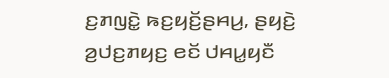ꤢ꤬ꤊꤜꤢꤧ꤭ ꤒꤢ꤬ꤟꤢꤩ꤬ꤔꤌꤣ꤬, ꤔꤟꤢꤧ꤬ ꤤ꤬ꤓꤢ꤬ꤊꤟꤢ꤬ ꤕꤢꤩ ꤓꤌꤣ꤭ꤟꤢꤪ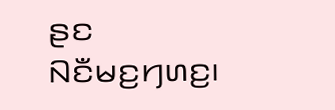ꤔꤢ ꤡꤢꤪꤗꤢ꤬ꤚꤛꤢ꤬꤯